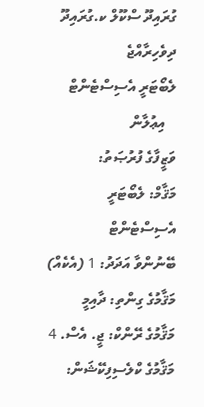ގުރައިދޫ ސްކޫލް ކ.ގުރައިދޫ
ދިވެހިރާއްޖެ
ލެބޯޓަރީ އެސިސްޓެންޓް
   އިޢުލާން
ވަޒީފާގެ ފުރުޞަތު:
މަޤާމް: ލެބޯޓަރީ އެސިސްޓެންޓް
ބޭނުންވާ އަދަދު: 1 (އެކެއް)
މަޤާމުގެ ގިންތި: ދާއިމީ
މަޤާމުގެ ރޭންކް: ޖީ. އެސް. 4
މަޤާމުގެ ކްލެސިފިކޭޝަން: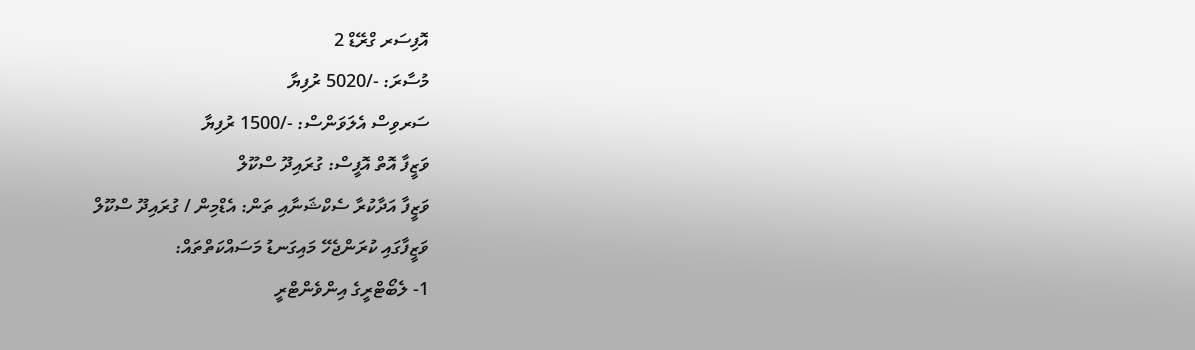އޮފިސަރ ގްރޭޑް 2
މުސާރަ: -/5020 ރުފިޔާ
ސަރވިސް އެލަވަންސް: -/1500 ރުފިޔާ
ވަޒީފާ އޮތް އޮފީސް: ގުރައިދޫ ސްކޫލް
ވަޒީފާ އަދާކުރާ ސެކްޝަނާއި ތަން: އެޑްމިން / ގުރައިދޫ ސްކޫލް
ވަޒީފާގައި ކުރަންޖެހޭ މައިގަނޑު މަސައްކަތްތައް:
1- ލެބޯޓްރީގެ އިންވެންޓްރީ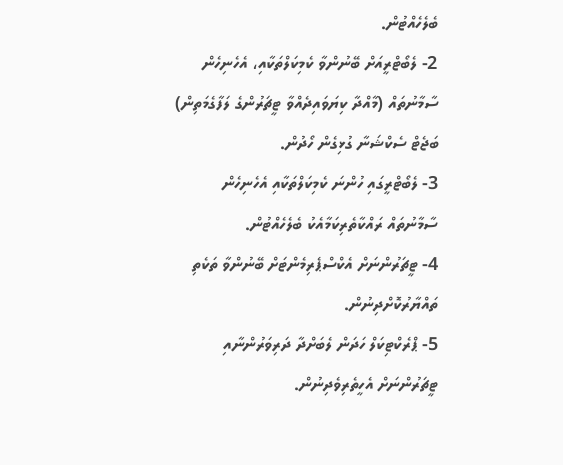ބެލެހެއްޓުން.
2- ލެބޯޓްރީއަށް ބޭނުންވާ ކެމިކަލްތަކާއި، އެހެނިހެން ސާމާނުތައް (މާއްދާ ކިޔަވައިދެއްވާ ޓީޗަރުންގެ ލަފާގެމަތިން) ބަޖެޓް ސެކްޝަނާ ގުޅިގެން ހޯދުން.
3- ލެބޯޓްރީގައި ހުންނަ ކެމިކަލްތަކާއި އެހެނިހެން ސާމާނުތައް ރައްކާތެރިކަމާއެކު ބެލެހެއްޓުން.
4- ޓީޗަރުންނަށް އެކްސްޕެރިމެންޓަށް ބޭނުންވާ ތަކެތި ތައްޔާރުކޮށްދިނުން.
5- ޕްރެކްޓިކަލް ހަދަން ލެބަށްދާ ދަރިވަރުންނާއި ޓީޗަރުންނަށް އެހީތެރިވެދިނުން.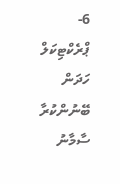6- ޕްރެކްޓިކަލް ހަދަން ބޭނުންކުރާ ސާމާނު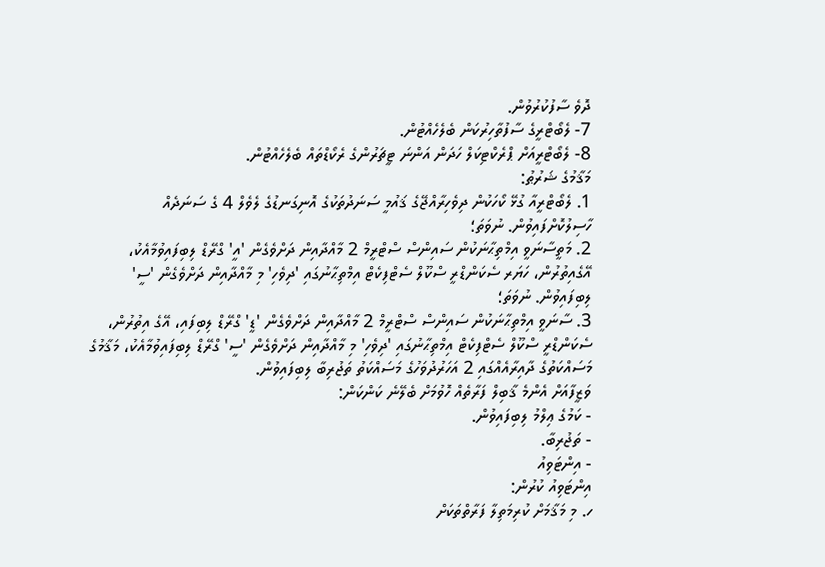ދޮވެ ސާފުކުރުވުން.
7- ލެބޯޓްރީގެ ސާފުތާހިރުކަން ބެލެހެއްޓުން.
8- ލެބޯޓްރީއަށް ޕްރެކްޓިކަލް ހަދަން އަންނަ ޓީޗަރުންގެ ރެކޯޑްތައް ބެލެހެއްޓުން.
މަޤާމުގެ ޝަރުޠު:
1. ލެބޯޓްރީއާ ގުޅޭ ކޯހަކުން ދިވެހިރާއްޖޭގެ ޤައުމީ ސަނަދުތަކުގެ އޮނިގަނޑުގެ ލެވެލް 4 ގެ ސަނަދެއް ހާސިލުކޮށްފައިވުން. ނުވަތަ؛
2. މަތީސާނަވީ އިމްތިޙާނަކުން ސައިންސް ސްޓްރީމް 2 މާއްދާއިން ދަށްވެގެން 'އީ' ގްރޭޑް ލިބިފައިވުމާއެކު، އޭގެއިތުރުން، ހަޔަރ ސެކަންޑްރީ ސްކޫލް ސެޓްފިކެޓް އިމްތިޙާނުގައި 'ދިވެހި' މި މާއްދާއިން ދަށްވެގެން 'ސީ' ލިބިފައިވުން. ނުވަތަ؛
3. ސާނަވީ އިމްތިޙާނަކުން ސައިންސް ސްޓްރީމް 2 މާއްދާއިން ދަށްވެގެން 'ޑީ' ގްރޭޑް ލިބިފައި، އޭގެ އިތުރުން، ސެކަންޑްރީ ސްކޫލް ސެޓްފިކެޓް އިމްތިޙާނުގައި 'ދިވެހި' މި މާއްދާއިން ދަށްވެގެން 'ސީ' ގްރޭޑް ލިބިފައިވުމާއެކު، މަޤާމުގެ މަސައްކަތުގެ ދާއިރާއެއްގައި 2 އަހަރުދުވަހުގެ މަސައްކަތު ތަޖުރިބާ ލިބިފައިވުން.
ވަޒީފާއަށް އެންމެ ޤާބިލް ފަރާތެއް ހޮވުމަށް ބެލޭނެ ކަންކަން:
- ކަމުގެ ޢިލްމު ލިބިފައިވުން.
- ތަޖުރިބާ.
- އިންޓަވިއު
އިންޓަވިއު ކުރުން:
ހ. މި މަޤާމަށް ކުރިމަތިލާ ފަރާތްތަކަށް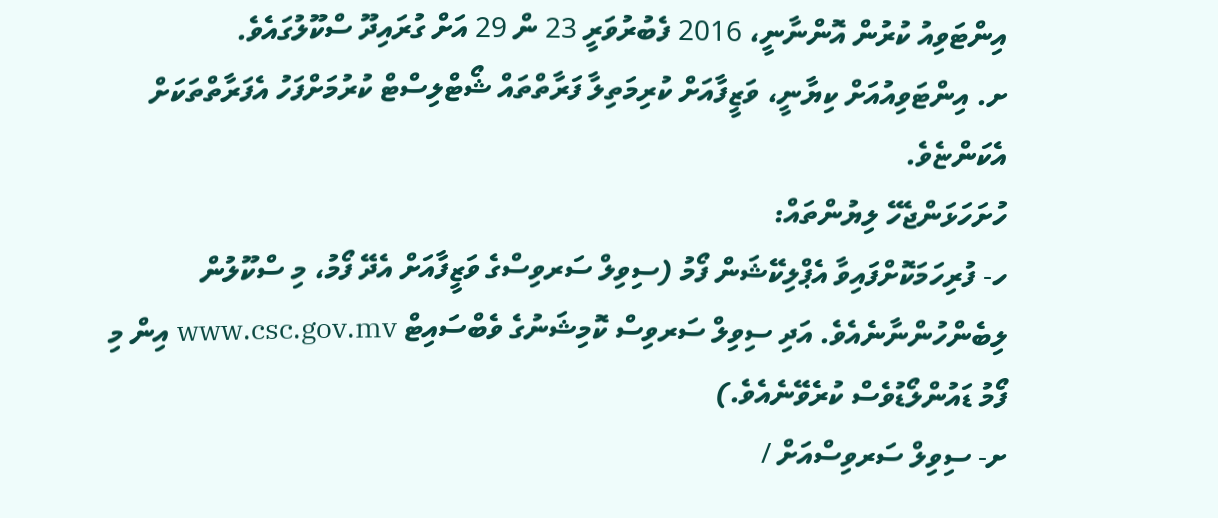އިންޓަވިއު ކުރުން އޮންނާނީ، 2016 ފެބުރުވަރީ 23 ން 29 އަށް ގުރައިދޫ ސްކޫލުގައެވެ.
ށ. އިންޓަވިއުއަށް ކިޔާނީ، ވަޒީފާއަށް ކުރިމަތިލާ ފަރާތްތައް ޝޯޓްލިސްޓް ކުރުމަށްފަހު އެފަރާތްތަކަށް އެކަންޏެވެ.
ހުށަހަޅަންޖެހޭ ލިޔުންތައް:
ހ- ފުރިހަމަކޮށްފައިވާ އެޕްލިކޭޝަން ފޯމު (ސިވިލް ސަރވިސްގެ ވަޒީފާއަށް އެދޭ ފޯމު، މި ސްކޫލުން ލިބެންހުންނާނެއެވެ. އަދި ސިވިލް ސަރވިސް ކޮމިޝަނުގެ ވެބްސައިޓް www.csc.gov.mv އިން މި ފޯމު ޑައުންލޯޑުވެސް ކުރެވޭނެއެވެ.)
ށ- ސިވިލް ސަރވިސްއަށް /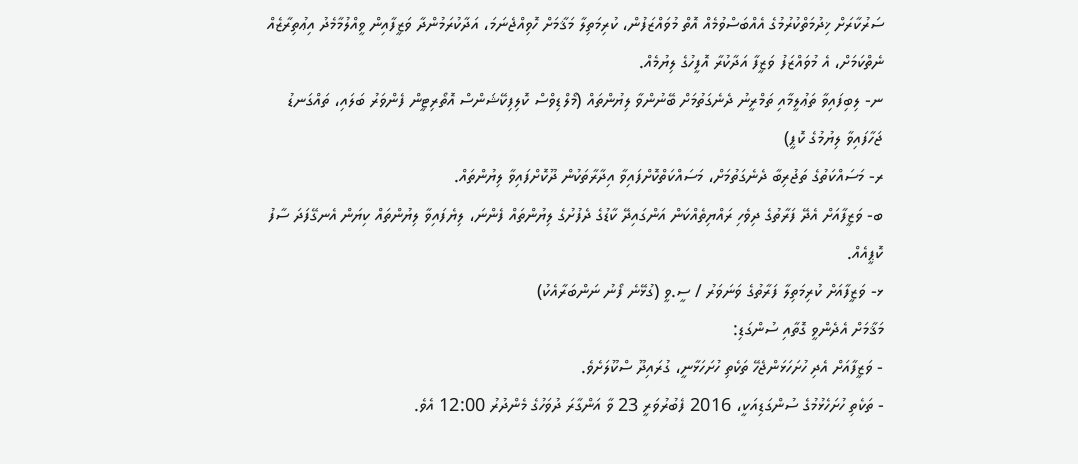ސަރުކާރަށް ޚިދުމަތްކުރުމުގެ އެއްބަސްވުމެއް އޮތް މުވައްޒަފުން، ކުރިމަތިލާ މަޤާމަށް ހޮވިއްޖެނަމަ، އަދާކުރަމުންދާ ވަޒީފާއިން ވީއްލުމާމެދު އިޢުތިރާޒެއް ނެތްކަމަށް، އެ މުވައްޒަފު ވަޒީފާ އަދާކުރާ އޮފީހުގެ ލިޔުމެއް.
ނ- ލިބިފައިވާ ތަޢުލީމާއި ތަމްރީނު ދެނެގަތުމަށް ބޭނުންވާ ލިޔުންތައް (މޯލްޑިވްސް ކޮލިފިކޭޝަންސް އޮތޯރިޓީން ފެންވަރު ބަލައި، ތައްގަނޑު ޖަހާފައިވާ ލިޔުމުގެ ކޮޕީ)
ރ- މަސައްކަތުގެ ތަޖުރިބާ ދެނެގަތުމަށް، މަސައްކަތްކޮށްފައިވާ އިދާރާތަކުން ދޫކޮށްފައިވާ ލިޔުންތައް.
ބ- ވަޒީފާއަށް އެދޭ ފަރާތުގެ ދިވެހި ރައްޔިތެއްކަން އަންގައިދޭ ކާޑުގެ ދެފުށުގެ ލިޔުންތައް ފެންނަ، ލިޔެފައިވާ ލިޔުންތައް ކިޔަން އެނގޭފަދަ ސާފު ކޮޕީއެއް.
ޅ- ވަޒީފާއަށް ކުރިމަތިލާ ފަރާތުގެ ވަނަވަރު / ސީ.ވީ (ގުޅޭނެ ފޯނު ނަންބަރާއެކު)
މަޤާމަށް އެދެންވީ ގޮތާއި ސުންގަޑި:
- ވަޒީފާއަށް އެދި ހުށަހަޅަންޖެހޭ ތަކެތި ހުށަހަޅާނީ، ގުރައިދޫ ސްކޫލަށެވެ.
- ތަކެތި ހުށަހެޅުމުގެ ސުންގަޑިއަކީ، 2016 ފެބުރުވަރީ 23 ވާ އަންގާރަ ދުވަހުގެ މެންދުރު 12:00 އެވެ.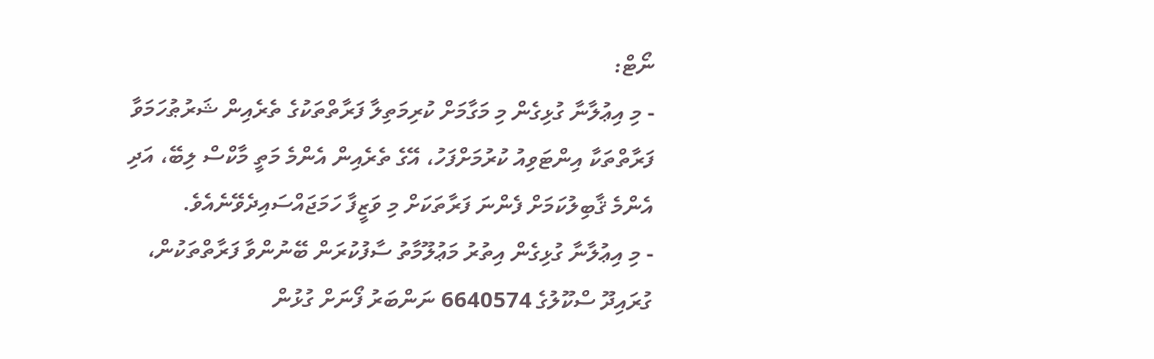ނޯޓް:
- މި އިޢުލާނާ ގުޅިގެން މި މަގާމަށް ކުރިމަތިލާ ފަރާތްތަކުގެ ތެރެއިން ޝަރުޠުހަމަވާ ފަރާތްތަކާ އިންޓަވިއު ކުރުމަށްފަހު، އޭގެ ތެރެއިން އެންމެ މަތީ މާކްސް ލިބޭ، އަދި އެންމެ ޤާބިލުކަމަށް ފެންނަ ފަރާތަކަށް މި ވަޒީފާ ހަމަޖައްސައިދެވޭނެއެވެ.
- މި އިޢުލާނާ ގުޅިގެން އިތުރު މަޢުލޫމާތު ސާފުކުރަން ބޭނުންވާ ފަރާތްތަކުން، ގުރައިދޫ ސްކޫލުގެ 6640574 ނަންބަރު ފޯނަށް ގުޅުން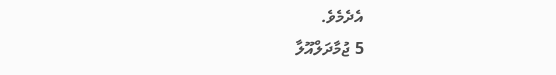އެދެމެވެ.
5 ޖުމާދަލްއޫލާ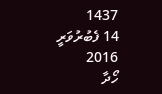1437
14 ފެބުރުވަރީ 2016
ހޯދާ